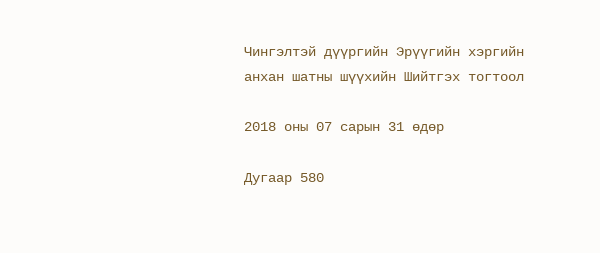Чингэлтэй дүүргийн Эрүүгийн хэргийн анхан шатны шүүхийн Шийтгэх тогтоол

2018 оны 07 сарын 31 өдөр

Дугаар 580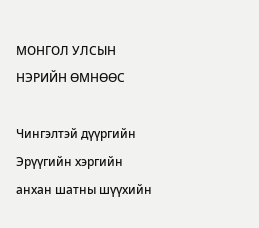МОНГОЛ УЛСЫН НЭРИЙН ӨМНӨӨС

Чингэлтэй дүүргийн Эрүүгийн хэргийн анхан шатны шүүхийн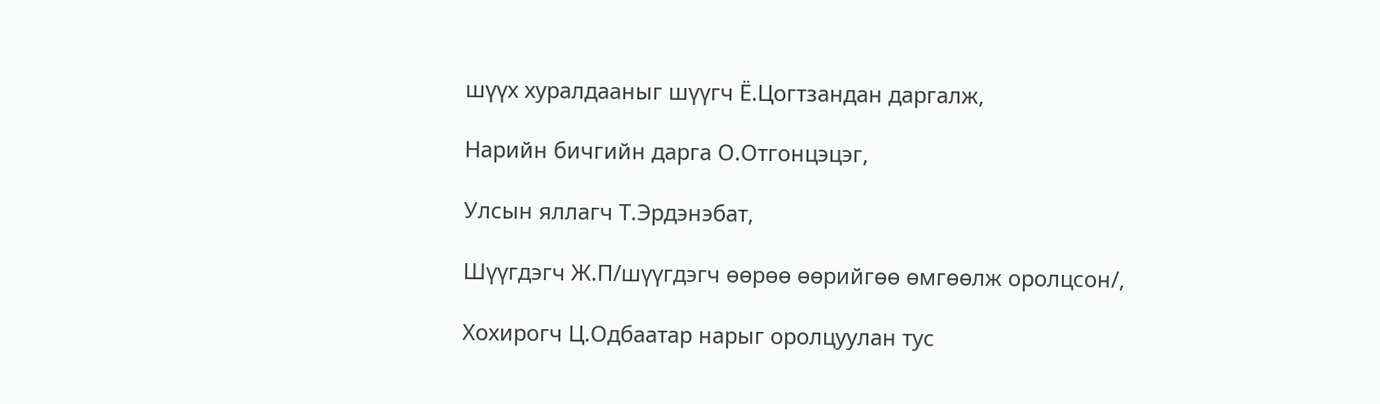шүүх хуралдааныг шүүгч Ё.Цогтзандан даргалж,

Нарийн бичгийн дарга О.Отгонцэцэг,

Улсын яллагч Т.Эрдэнэбат,

Шүүгдэгч Ж.П/шүүгдэгч өөрөө өөрийгөө өмгөөлж оролцсон/,

Хохирогч Ц.Одбаатар нарыг оролцуулан тус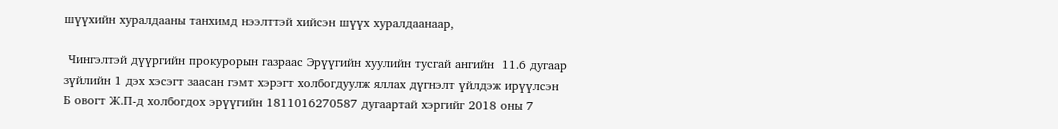шүүхийн хуралдааны танхимд нээлттэй хийсэн шүүх хуралдаанаар,

 Чингэлтэй дүүргийн прокурорын газраас Эрүүгийн хуулийн тусгай ангийн  11.6 дугаар зүйлийн 1 дэх хэсэгт заасан гэмт хэрэгт холбогдуулж яллах дүгнэлт үйлдэж ирүүлсэн Б овогт Ж.П-д холбогдох эрүүгийн 1811016270587 дугаартай хэргийг 2018 оны 7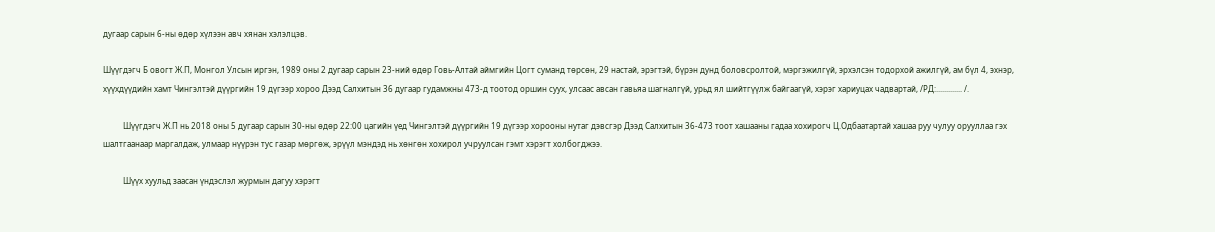дугаар сарын 6-ны өдөр хүлээн авч хянан хэлэлцэв.

Шүүгдэгч Б овогт Ж.П, Монгол Улсын иргэн, 1989 оны 2 дугаар сарын 23-ний өдөр Говь-Алтай аймгийн Цогт суманд төрсөн, 29 настай, эрэгтэй, бүрэн дунд боловсролтой, мэргэжилгүй, эрхэлсэн тодорхой ажилгүй, ам бүл 4, эхнэр, хүүхдүүдийн хамт Чингэлтэй дүүргийн 19 дүгээр хороо Дээд Салхитын 36 дугаар гудамжны 473-д тоотод оршин суух, улсаас авсан гавьяа шагналгүй, урьд ял шийтгүүлж байгаагүй, хэрэг хариуцах чадвартай, /РД:............. /.

          Шүүгдэгч Ж.П нь 2018 оны 5 дугаар сарын 30-ны өдөр 22:00 цагийн үед Чингэлтэй дүүргийн 19 дүгээр хорооны нутаг дэвсгэр Дээд Салхитын 36-473 тоот хашааны гадаа хохирогч Ц.Одбаатартай хашаа руу чулуу орууллаа гэх шалтгаанаар маргалдаж, улмаар нүүрэн тус газар мөргөж, эрүүл мэндэд нь хөнгөн хохирол учруулсан гэмт хэрэгт холбогджээ.

          Шүүх хуульд заасан үндэслэл журмын дагуу хэрэгт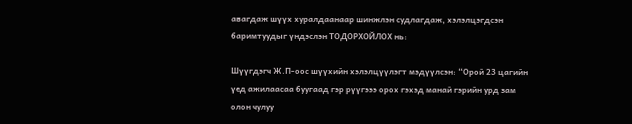авагдаж шүүх хуралдаанаар шинжлэн судлагдаж, хэлэлцэгдсэн баримтуудыг үндэслэн ТОДОРХОЙЛОХ нь:

Шүүгдэгч Ж.П-оос шүүхийн хэлэлцүүлэгт мэдүүлсэн: “Орой 23 цагийн үед ажилаасаа буугаад гэр рүүгэээ орох гэхэд манай гэрийн урд зам олон чулуу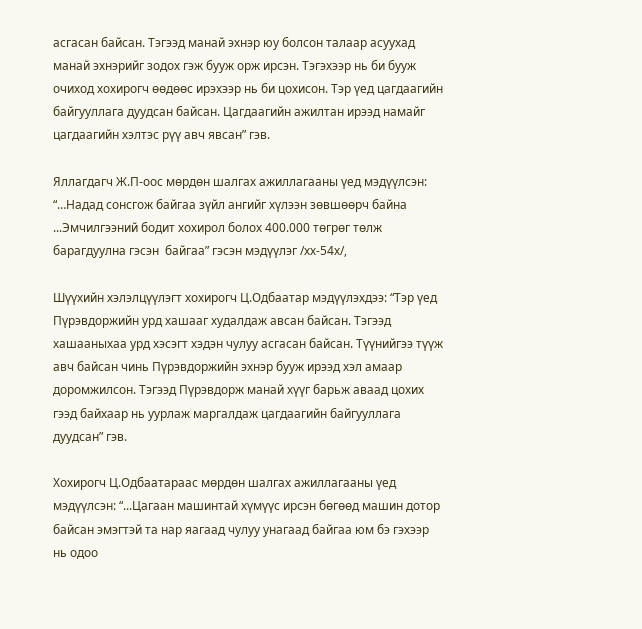асгасан байсан. Тэгээд манай эхнэр юу болсон талаар асуухад манай эхнэрийг зодох гэж бууж орж ирсэн. Тэгэхээр нь би бууж очиход хохирогч өөдөөс ирэхээр нь би цохисон. Тэр үед цагдаагийн байгууллага дуудсан байсан. Цагдаагийн ажилтан ирээд намайг цагдаагийн хэлтэс рүү авч явсан” гэв.

Яллагдагч Ж.П-оос мөрдөн шалгах ажиллагааны үед мэдүүлсэн: “…Надад сонсгож байгаа зүйл ангийг хүлээн зөвшөөрч байна  ...Эмчилгээний бодит хохирол болох 400.000 төгрөг төлж барагдуулна гэсэн  байгаа” гэсэн мэдүүлэг /хх-54х/,

Шүүхийн хэлэлцүүлэгт хохирогч Ц.Одбаатар мэдүүлэхдээ: “Тэр үед Пүрэвдоржийн урд хашааг худалдаж авсан байсан. Тэгээд хашааныхаа урд хэсэгт хэдэн чулуу асгасан байсан. Түүнийгээ түүж авч байсан чинь Пүрэвдоржийн эхнэр бууж ирээд хэл амаар доромжилсон. Тэгээд Пүрэвдорж манай хүүг барьж аваад цохих гээд байхаар нь уурлаж маргалдаж цагдаагийн байгууллага дуудсан” гэв.

Хохирогч Ц.Одбаатараас мөрдөн шалгах ажиллагааны үед мэдүүлсэн: “...Цагаан машинтай хүмүүс ирсэн бөгөөд машин дотор байсан эмэгтэй та нар яагаад чулуу унагаад байгаа юм бэ гэхээр нь одоо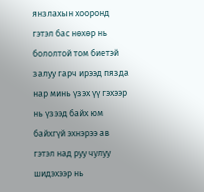янзлахын хооронд гэтэл бас нөхөр нь бололтой том биетэй залуу гарч ирээд пязда нар минь үзэх үү гэхээр нь үзээд байх юм байхгүй эхнэрээ ав гэтэл над руу чулуу шидэхээр нь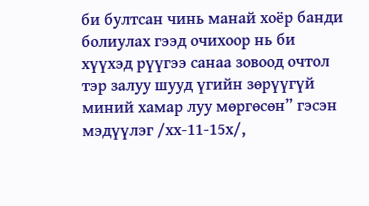би бултсан чинь манай хоёр банди болиулах гээд очихоор нь би хүүхэд рүүгээ санаа зовоод очтол тэр залуу шууд үгийн зөрүүгүй миний хамар луу мөргөсөн” гэсэн мэдүүлэг /хх-11-15х/,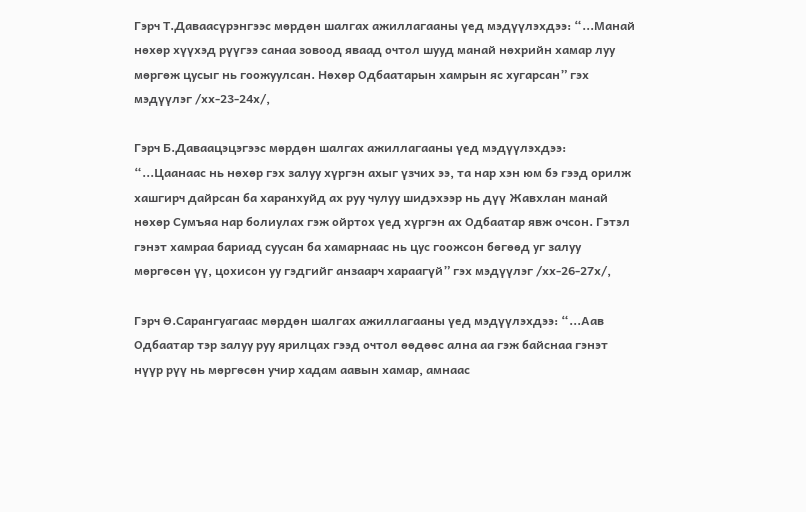Гэрч Т.Даваасүрэнгээс мөрдөн шалгах ажиллагааны үед мэдүүлэхдээ: “...Манай нөхөр хүүхэд рүүгээ санаа зовоод яваад очтол шууд манай нөхрийн хамар луу мөргөж цусыг нь гоожуулсан. Нөхөр Одбаатарын хамрын яс хугарсан” гэх мэдүүлэг /хх-23-24х/,

Гэрч Б.Даваацэцэгээс мөрдөн шалгах ажиллагааны үед мэдүүлэхдээ: “...Цаанаас нь нөхөр гэх залуу хүргэн ахыг үзчих ээ, та нар хэн юм бэ гээд орилж хашгирч дайрсан ба харанхуйд ах руу чулуу шидэхээр нь дүү Жавхлан манай нөхөр Сумъяа нар болиулах гэж ойртох үед хүргэн ах Одбаатар явж очсон. Гэтэл гэнэт хамраа бариад суусан ба хамарнаас нь цус гоожсон бөгөөд уг залуу мөргөсөн үү, цохисон уу гэдгийг анзаарч хараагүй” гэх мэдүүлэг /хх-26-27х/,

Гэрч Ө.Сарангуагаас мөрдөн шалгах ажиллагааны үед мэдүүлэхдээ: “...Аав Одбаатар тэр залуу руу ярилцах гээд очтол өөдөөс ална аа гэж байснаа гэнэт нүүр рүү нь мөргөсөн учир хадам аавын хамар, амнаас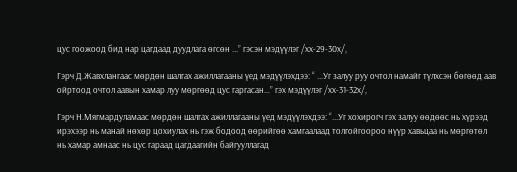цус гоожоод бид нар цагдаад дуудлага өгсөн ...” гэсэн мэдүүлэг /хх-29-30х/,

Гэрч Д.Жавхлангаас мөрдөн шалгах ажиллагааны үед мэдүүлэхдээ: “ ...Уг залуу руу очтол намайг түлхсэн бөгөөд аав ойртоод очтол аавын хамар луу мөргөөд цус гаргасан…” гэх мэдүүлэг /хх-31-32х/,

Гэрч Н.Мягмардуламаас мөрдөн шалгах ажиллагааны үед мэдүүлэхдээ: “...Уг хохирогч гэх залуу өөдөөс нь хүрээд ирэхээр нь манай нөхөр цохиулах нь гэж бодоод өөрийгөө хамгаалаад толгойгоороо нүүр хавьцаа нь мөргөтөл нь хамар амнаас нь цус гараад цагдаагийн байгууллагад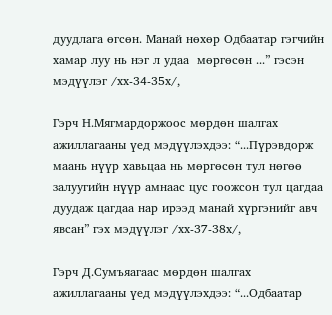дуудлага өгсөн. Манай нөхөр Одбаатар гэгчийн хамар луу нь нэг л удаа  мөргөсөн ...” гэсэн мэдүүлэг /хх-34-35х/,

Гэрч Н.Мягмардоржоос мөрдөн шалгах ажиллагааны үед мэдүүлэхдээ: “...Пүрэвдорж маань нүүр хавьцаа нь мөргөсөн тул нөгөө залуугийн нүүр амнаас цус гоожсон тул цагдаа дуудаж цагдаа нар ирээд манай хүргэнийг авч явсан” гэх мэдүүлэг /хх-37-38х/,

Гэрч Д.Сумъяагаас мөрдөн шалгах ажиллагааны үед мэдүүлэхдээ: “...Одбаатар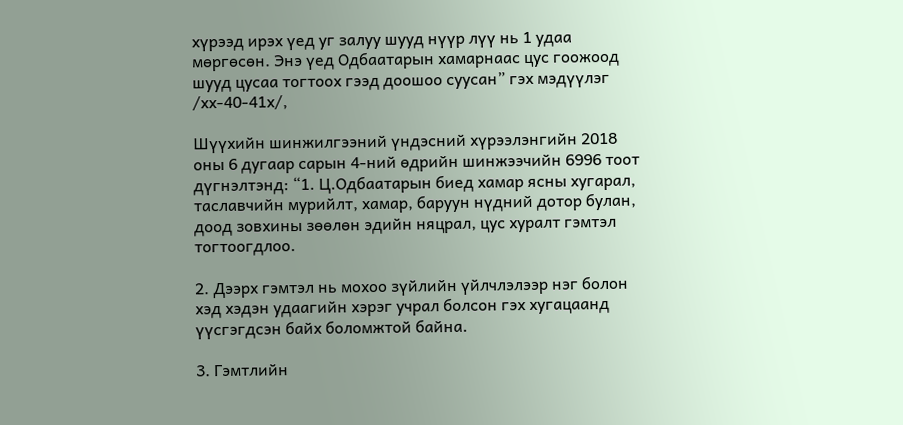хүрээд ирэх үед уг залуу шууд нүүр лүү нь 1 удаа мөргөсөн. Энэ үед Одбаатарын хамарнаас цус гоожоод шууд цусаа тогтоох гээд доошоо суусан” гэх мэдүүлэг /хх-40-41х/,

Шүүхийн шинжилгээний үндэсний хүрээлэнгийн 2018 оны 6 дугаар сарын 4-ний өдрийн шинжээчийн 6996 тоот дүгнэлтэнд: “1. Ц.Одбаатарын биед хамар ясны хугарал, таславчийн мурийлт, хамар, баруун нүдний дотор булан, доод зовхины зөөлөн эдийн няцрал, цус хуралт гэмтэл тогтоогдлоо.

2. Дээрх гэмтэл нь мохоо зүйлийн үйлчлэлээр нэг болон хэд хэдэн удаагийн хэрэг учрал болсон гэх хугацаанд үүсгэгдсэн байх боломжтой байна.

3. Гэмтлийн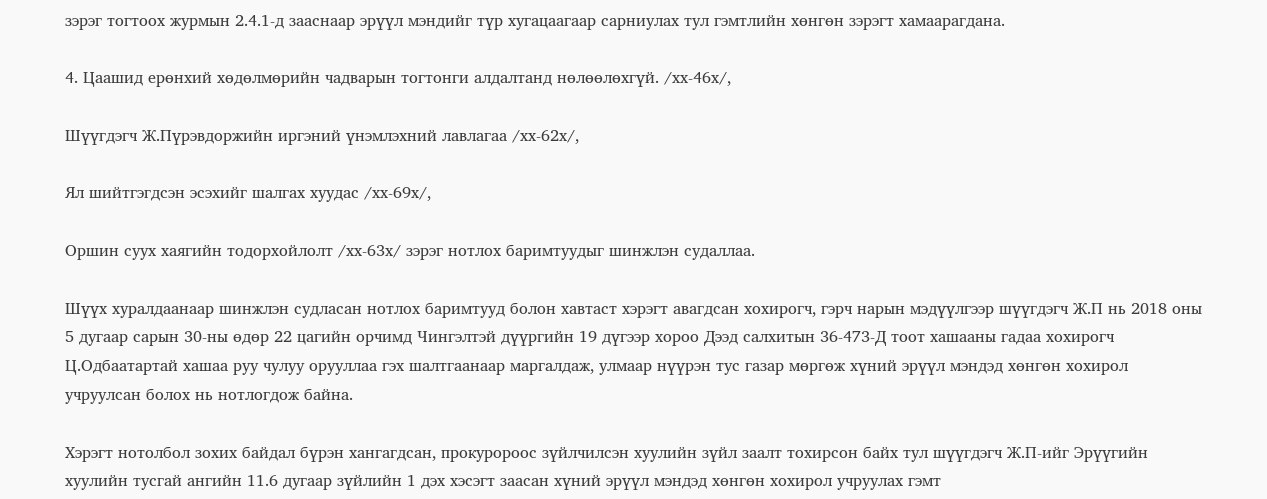зэрэг тогтоох журмын 2.4.1-д зааснаар эрүүл мэндийг түр хугацаагаар сарниулах тул гэмтлийн хөнгөн зэрэгт хамаарагдана.

4. Цаашид ерөнхий хөдөлмөрийн чадварын тогтонги алдалтанд нөлөөлөхгүй. /хх-46х/,

Шүүгдэгч Ж.Пүрэвдоржийн иргэний үнэмлэхний лавлагаа /хх-62х/,

Ял шийтгэгдсэн эсэхийг шалгах хуудас /хх-69х/,

Оршин суух хаягийн тодорхойлолт /хх-63х/ зэрэг нотлох баримтуудыг шинжлэн судаллаа.

Шүүх хуралдаанаар шинжлэн судласан нотлох баримтууд болон хавтаст хэрэгт авагдсан хохирогч, гэрч нарын мэдүүлгээр шүүгдэгч Ж.П нь 2018 оны 5 дугаар сарын 30-ны өдөр 22 цагийн орчимд Чингэлтэй дүүргийн 19 дүгээр хороо Дээд салхитын 36-473-Д тоот хашааны гадаа хохирогч Ц.Одбаатартай хашаа руу чулуу орууллаа гэх шалтгаанаар маргалдаж, улмаар нүүрэн тус газар мөргөж хүний эрүүл мэндэд хөнгөн хохирол учруулсан болох нь нотлогдож байна.

Хэрэгт нотолбол зохих байдал бүрэн хангагдсан, прокуророос зүйлчилсэн хуулийн зүйл заалт тохирсон байх тул шүүгдэгч Ж.П-ийг Эрүүгийн хуулийн тусгай ангийн 11.6 дугаар зүйлийн 1 дэх хэсэгт заасан хүний эрүүл мэндэд хөнгөн хохирол учруулах гэмт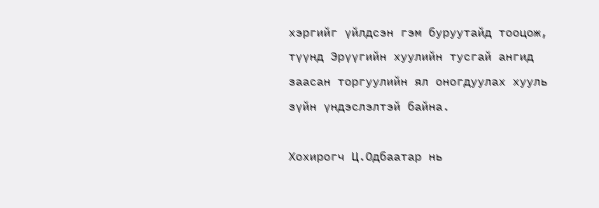хэргийг үйлдсэн гэм буруутайд тооцож, түүнд Эрүүгийн хуулийн тусгай ангид заасан торгуулийн ял оногдуулах хууль зүйн үндэслэлтэй байна.

Хохирогч Ц.Одбаатар нь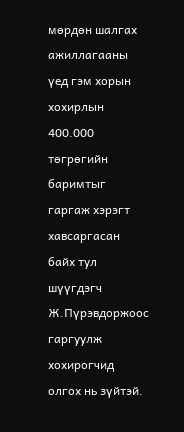мөрдөн шалгах ажиллагааны үед гэм хорын хохирлын 400.000 төгрөгийн баримтыг гаргаж хэрэгт хавсаргасан байх тул шүүгдэгч Ж.Пүрэвдоржоос гаргуулж хохирогчид олгох нь зүйтэй.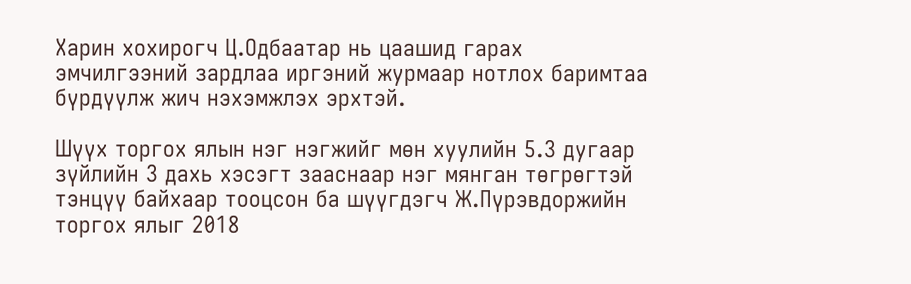Харин хохирогч Ц.Одбаатар нь цаашид гарах эмчилгээний зардлаа иргэний журмаар нотлох баримтаа бүрдүүлж жич нэхэмжлэх эрхтэй.

Шүүх торгох ялын нэг нэгжийг мөн хуулийн 5.3 дугаар зүйлийн 3 дахь хэсэгт зааснаар нэг мянган төгрөгтэй тэнцүү байхаар тооцсон ба шүүгдэгч Ж.Пүрэвдоржийн торгох ялыг 2018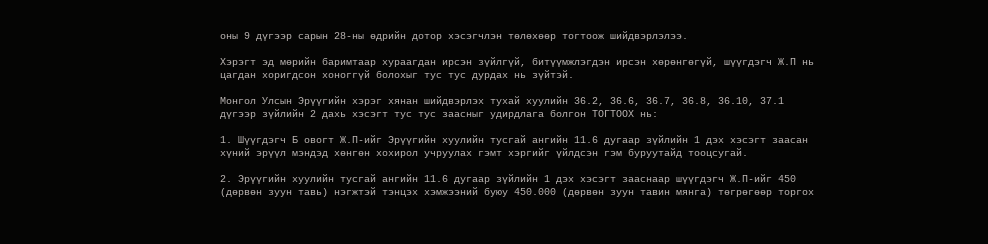оны 9 дүгээр сарын 28-ны өдрийн дотор хэсэгчлэн төлөхөөр тогтоож шийдвэрлэлээ.

Хэрэгт эд мөрийн баримтаар хураагдан ирсэн зүйлгүй, битүүмжлэгдэн ирсэн хөрөнгөгүй, шүүгдэгч Ж.П нь цагдан хоригдсон хоноггүй болохыг тус тус дурдах нь зүйтэй.

Монгол Улсын Эрүүгийн хэрэг хянан шийдвэрлэх тухай хуулийн 36.2, 36.6, 36.7, 36.8, 36.10, 37.1 дүгээр зүйлийн 2 дахь хэсэгт тус тус заасныг удирдлага болгон ТОГТООХ нь:

1. Шүүгдэгч Б овогт Ж.П-ийг Эрүүгийн хуулийн тусгай ангийн 11.6 дугаар зүйлийн 1 дэх хэсэгт заасан хүний эрүүл мэндэд хөнгөн хохирол учруулах гэмт хэргийг үйлдсэн гэм буруутайд тооцсугай.

2. Эрүүгийн хуулийн тусгай ангийн 11.6 дугаар зүйлийн 1 дэх хэсэгт зааснаар шүүгдэгч Ж.П-ийг 450 (дөрвөн зуун тавь) нэгжтэй тэнцэх хэмжээний буюу 450.000 (дөрвөн зуун тавин мянга) төгрөгөөр торгох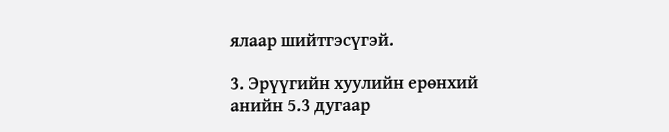ялаар шийтгэсүгэй.

3. Эрүүгийн хуулийн ерөнхий анийн 5.3 дугаар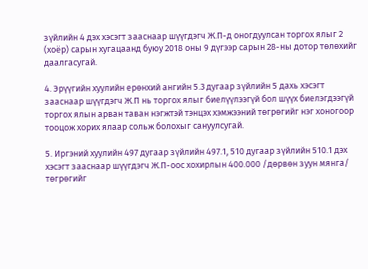зүйлийн 4 дэх хэсэгт зааснаар шүүгдэгч Ж.П-д оногдуулсан торгох ялыг 2 (хоёр) сарын хугацаанд буюу 2018 оны 9 дүгээр сарын 28-ны дотор төлөхийг даалгасугай.

4. Эрүүгийн хуулийн ерөнхий ангийн 5.3 дугаар зүйлийн 5 дахь хэсэгт зааснаар шүүгдэгч Ж.П нь торгох ялыг биелүүлээгүй бол шүүх биелэгдээгүй торгох ялын арван таван нэгжтэй тэнцэх хэмжээний төгрөгийг нэг хоногоор тооцож хорих ялаар сольж болохыг сануулсугай.

5. Иргэний хуулийн 497 дугаар зүйлийн 497.1, 510 дугаар зүйлийн 510.1 дэх хэсэгт зааснаар шүүгдэгч Ж.П-оос хохирлын 400.000 /дөрвөн зуун мянга/ төгрөгийг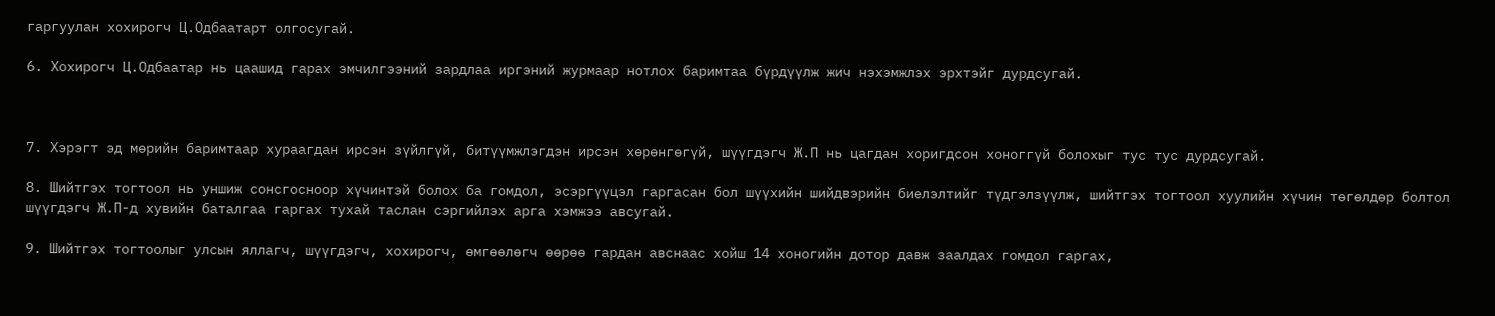гаргуулан хохирогч Ц.Одбаатарт олгосугай.

6. Хохирогч Ц.Одбаатар нь цаашид гарах эмчилгээний зардлаа иргэний журмаар нотлох баримтаа бүрдүүлж жич нэхэмжлэх эрхтэйг дурдсугай.



7. Хэрэгт эд мөрийн баримтаар хураагдан ирсэн зүйлгүй, битүүмжлэгдэн ирсэн хөрөнгөгүй, шүүгдэгч Ж.П нь цагдан хоригдсон хоноггүй болохыг тус тус дурдсугай.

8. Шийтгэх тогтоол нь уншиж сонсгосноор хүчинтэй болох ба гомдол, эсэргүүцэл гаргасан бол шүүхийн шийдвэрийн биелэлтийг түдгэлзүүлж, шийтгэх тогтоол хуулийн хүчин төгөлдөр болтол шүүгдэгч Ж.П-д хувийн баталгаа гаргах тухай таслан сэргийлэх арга хэмжээ авсугай.

9. Шийтгэх тогтоолыг улсын яллагч, шүүгдэгч, хохирогч, өмгөөлөгч өөрөө гардан авснаас хойш 14 хоногийн дотор давж заалдах гомдол гаргах,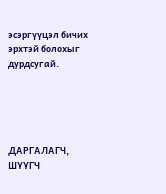эсэргүүцэл бичих эрхтэй болохыг дурдсугай.





ДАРГАЛАГЧ, ШҮҮГЧ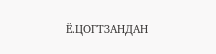Ё.ЦОГТЗАНДАН